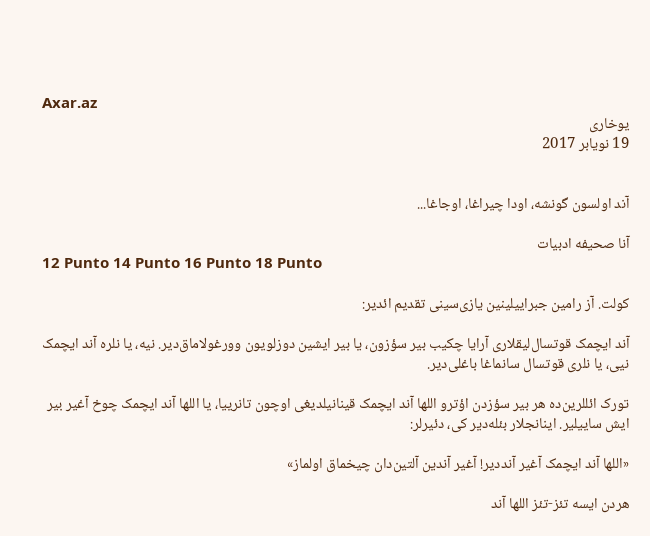Axar.az
یوخاری
19 نویابر 2017


آند اولسون گونشه، اودا چیراغا، اوجاغا...

آنا صحیفه ادبیات
12 Punto 14 Punto 16 Punto 18 Punto

کولت. آز رامین جبراییلینین یازی‌سینی تقدیم ائدیر:

آند ایچمک قوتسال‌لیقلاری آرایا چکیب بیر سؤزون، یا بیر ایشین دوزلویون وورغولاماق‌دیر. نیه، یا نلره آند ایچمک نیی، یا نلری قوتسال سانماغا باغلی‌دیر.

تورک ائللرین‌ده هر بیر سؤزدن اؤترو اللها آند ایچمک قینانیلدیغی اوچون تانرییا، یا اللها آند ایچمک چوخ آغیر بیر ایش ساییلیر. اینانجلار بئله‌دیر کی، دئیرلر:

«اللها آند ایچمک آغیر آنددیر! آغیر آندین آلتین‌دان چیخماق اولماز»

هردن ایسه تئز-تئز اللها آند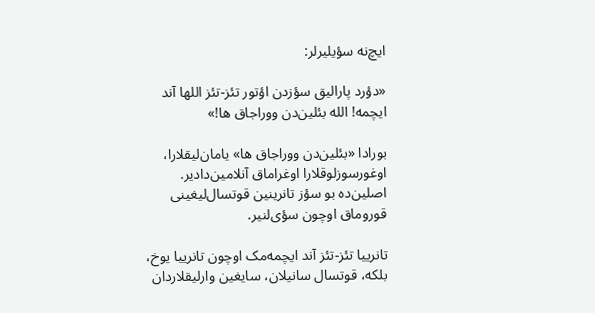ایچ‌نه سؤیلیرلر:

«دؤرد پارالیق سؤزدن اؤتور تئز-تئز اللها آند ایچمه! الله بئلین‌دن ووراجاق ها!»

بورادا «بئلین‌دن ووراجاق ها» یامان‌لیقلارا، اوغورسوزلوقلارا اوغراماق آنلامین‌دادیر. اصلین‌ده بو سؤز تانرینین قوتسال‌لیغینی قوروماق اوچون سؤی‌لنیر.

تانرییا تئز-تئز آند ایچمه‌مک اوچون تانرییا یوخ، بلکه، قوتسال سانیلان، سایغین وارلیقلاردان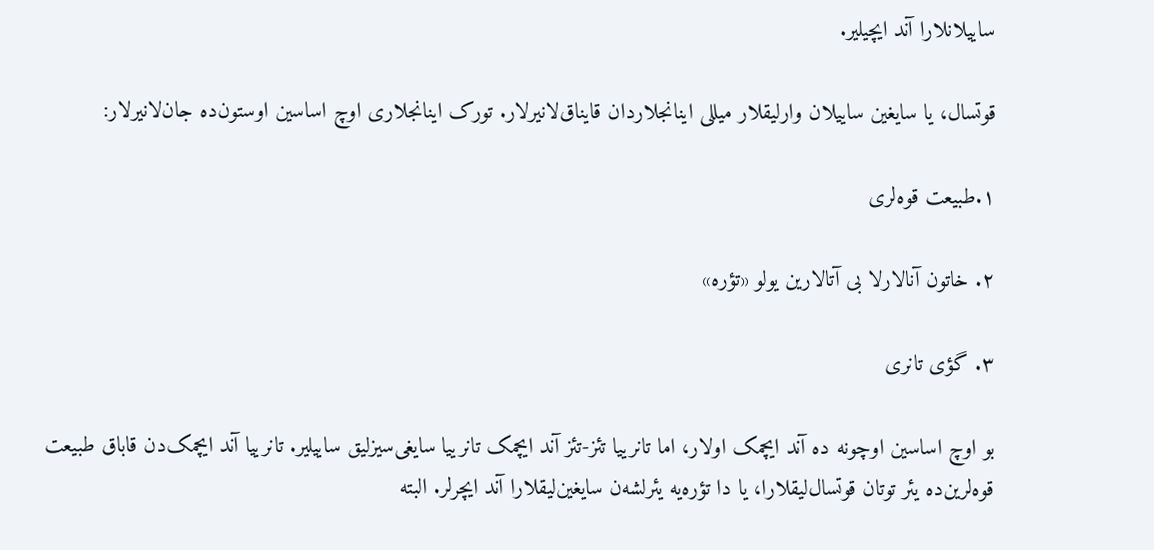ساییلانلارا آند ایچیلیر.

قوتسال، یا سایغین ساییلان وارلیقلار میللی اینانجلاردان قایناق‌لانیرلار. تورک اینانجلاری اوچ اساسین اوستون‌ده جان‌لانیرلار:

۱.طبیعت قوه‌لری

۲. خاتون آنالارلا بی آتالارین یولو «تؤره»

۳. گؤی تانری

بو اوچ اساسین اوچونه ده آند ایچمک اولار، اما تانرییا تئز-تئز آند ایچمک تانرییا سایغی‌سیزلیق ساییلیر. تانرییا آند ایچمک‌دن قاباق طبیعت قوه‌لرین‌ده یئر توتان قوتسال‌لیقلارا، یا دا تؤره‌یه یئرلشه‌ن سایغین‌لیقلارا آند ایچرلر. البته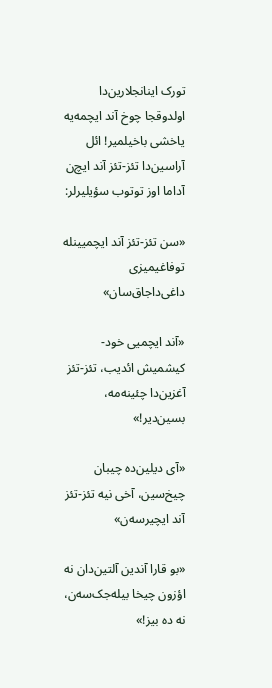تورک اینانجلارین‌دا اولدوقجا چوخ آند ایچمه‌یه یاخشی باخیلمیر! ائل آراسین‌دا تئز-تئز آند ایچ‌ن آداما اوز توتوب سؤیلیرلر:

«سن تئز-تئز آند ایچمیینله توفاغیمیزی داغی‌داجاق‌سان»

«آند ایچمیی خود-کیشمیش ائدیب، تئز-تئز آغزین‌دا چئینه‌مه، بسین‌دیر!»

«آی دیلین‌ده چیبان چیخ‌سین، آخی نیه تئز-تئز آند ایچیرسه‌ن»

«بو قارا آندین آلتین‌دان نه اؤزون چیخا بیله‌جک‌سه‌ن، نه ده بیز!»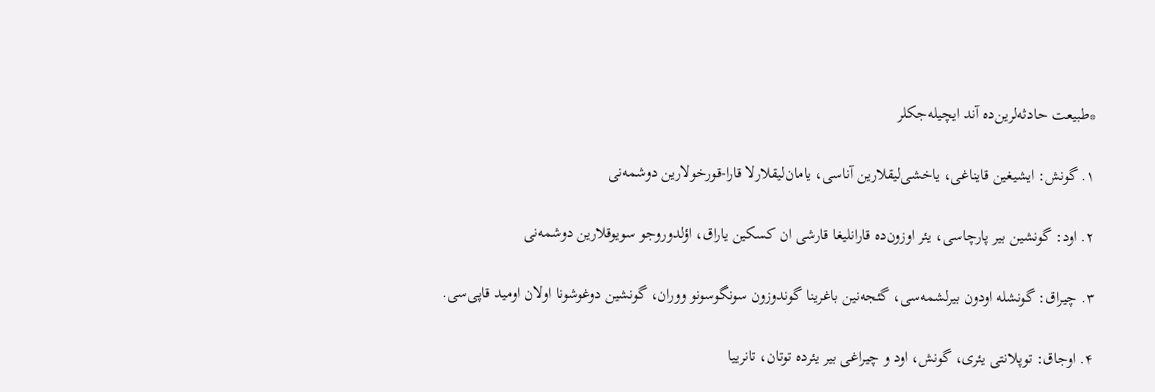*طبیعت حادثه‌لرین‌ده آند ایچیله‌جکلر

۱. گونش: ایشیغین قایناغی، یاخشی‌لیقلارین آناسی، یامان‌لیقلارلا قارا-قورخولارین دوشمه‌نی

۲. اود: گونشین بیر پارچاسی، یئر اوزون‌ده قارانلیغا قارشی ان کسکین یاراق، اؤلدوروجو سویوقلارین دوشمه‌نی

۳. چیراق: گونشله اودون بیرلشمه‌سی، گئجه‌نین باغرینا گوندوزون سونگوسونو ووران، گونشین دوغوشونا اولان اومید قاپی‌سی.

۴. اوجاق: توپلانتی یئری، گونش، اود و چیراغی بیر یئرده توتان، تانرییا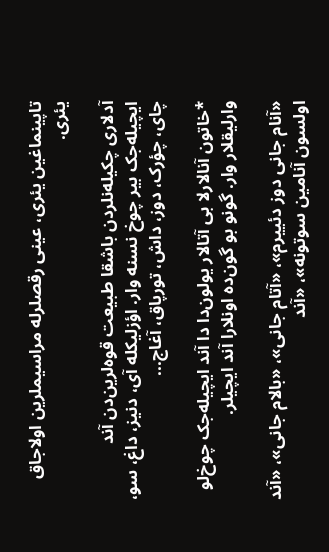تاپینماغین یئری، عینی رقصلرله مراسیملرین اولاجاق یئری.

آدلاری چکیله‌نلردن باشقا طبیعت قوه‌لرین‌دن آند ایچیله‌جک بیر چوخ نسنه وار. اؤز‌لیکله آی، دنیز، داغ، سو، چای، چؤرک، دوز، داش، تورپاق، آغاج...

*خاتون آنالارلا بی آتالار یولون‌دا دا آند ایچیله‌جک چوخ‌لو وارلیقلار وار. گونو بو گون‌ده اونلارا آند ایچیلر.

«آنام جانی دوز دئییرم»، «آتام جانی»، «بالام جانی»، «آند اولسون آنامین سوتونه»، «آند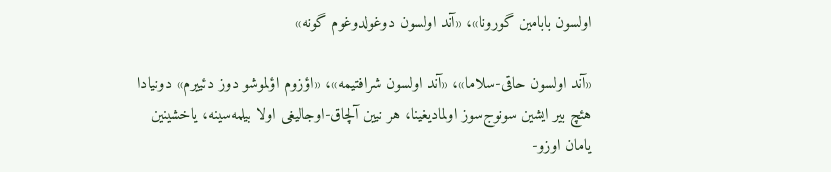اولسون بابامین گورونا»، «آند اولسون دوغولدوغوم گونه»

«آند اولسون حاقی-سلاما»، «آند اولسون شرافتیمه»، «اؤزوم اؤلموشو دوز دئییرم» دونیادا هئچ بیر ایشین سونوج‌سوز اولمادیغینا، هر نیین آلچاق-اوجالیغی اولا بیلمه‌سینه، یاخشینین یامان اوزو-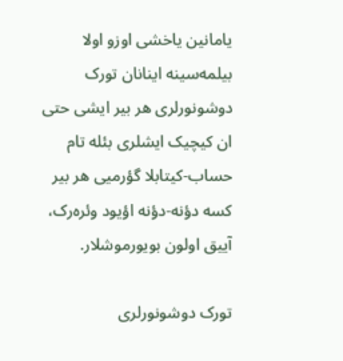یامانین یاخشی اوزو اولا بیلمه‌سینه اینانان تورک دوشونورلری هر بیر ایشی حتی ان کیچیک ایشلری بئله تام حساب-کیتابلا گؤرمیی هر بیر کسه دؤنه-دؤنه اؤیود وئره‌رک، آییق اولون بویورموشلار.

تورک دوشونورلری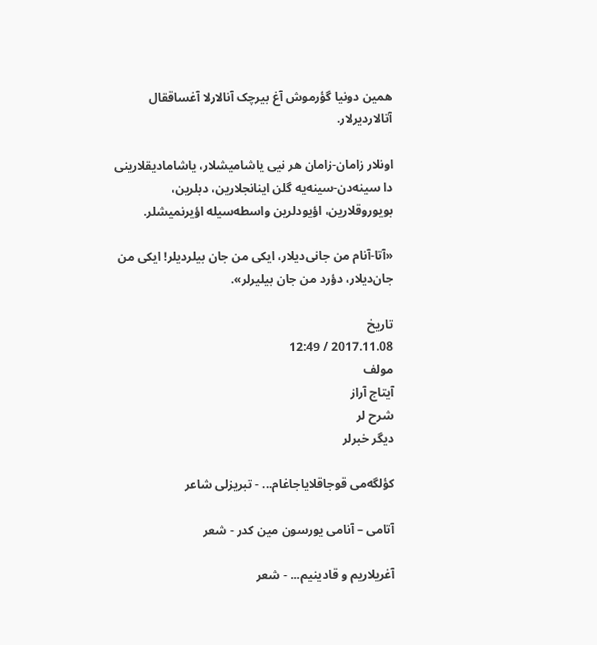همین دونیا گؤرموش آغ بیرچک آنالارلا آغساققال آتالاردیرلار.

اونلار زامان-زامان هر نیی یاشامیشلار، یاشامادیقلارینی دا سینه‌دن-سینه‌یه گلن اینانجلارین، دبلرین، بویوروقلارین، اؤیودلرین واسطه‌سیله اؤیرنمیشلر.

«آتا-آنام من جانی‌دیلار، ایکی من جان بیلردیلر! ایکی من جان‌دیلار، دؤرد من جان بیلیرلر».

تاریخ
2017.11.08 / 12:49
مولف
آیتاج آراز
شرح لر
دیگر خبرلر

کؤلگه‌می قوجاقلایاجاغام... - تبریزلی شاعر

آتامی – آنامی یورسون مین کدر - شعر

آغریلاریم و قادینیم... - شعر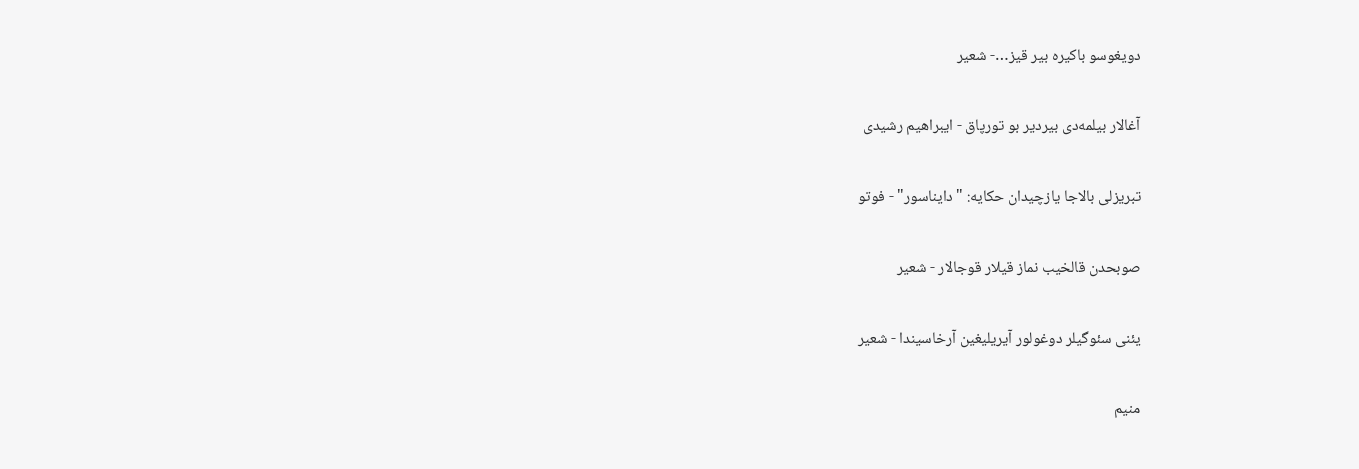دویغوسو باکیره بیر قیز…- شعیر

آغالار بیلمه‌دی بیردیر بو تورپاق - ایبراهیم رشیدی

تبریزلی بالاجا یازچیدان حکایه: "دایناسور" - فوتو

صوبحدن قالخیب نماز قیلار قوجالار - شعیر

یئنی سئوگیلر دوغولور آیریلیغین آرخاسیندا - شعیر

منیم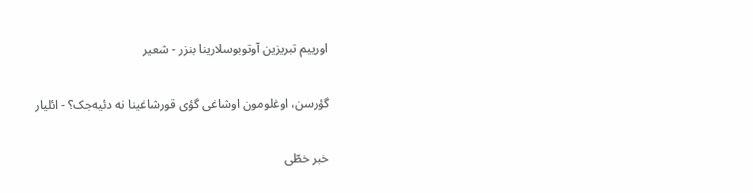اورییم تبریزین آوتوبوسلارینا بنزر - شعیر

گؤرسن، اوغلومون اوشاغی گؤی قورشاغینا نه دئیه‌جک؟ - ائلیار

خبر خطّی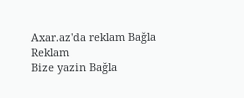Axar.az'da reklam Bağla
Reklam
Bize yazin Bağla